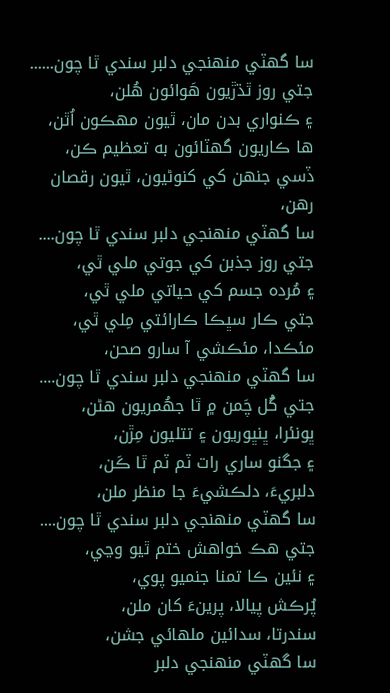سا گھٽي منهنجي دلبر سندي ٿا چون......
جتي روز ٿڌڙيون هَوائون هُلن،
۽ ڪنواري بدن مان، ٿيون مهڪون اُٿن،
ها ڪاريون گھٽائون به تعظيم ڪن،
ڏسي جنهن کي کنوڻيون، ٿيون رقصان رهن،
سا گھٽي منهنجي دلبر سندي ٿا چون....
جتي روز جذبن کي جوتي ملي ٿي،
۽ مُرده جسم کي حياتي ملي ٿي،
جتي ڪار سڀڪا ڪارائتي مِلي ٿي،
مئڪدا، مئڪشي آ سارو صحن،
سا گھٽي منهنجي دلبر سندي ٿا چون....
جتي گُل چَمن ۾ ٿا جھُمريون هڻن،
ڀونئرا، ڀنڀوريون ۽ تتليون مِڙن،
۽ جگنو ساري رات ٽم ٽم ٿا ڪَن،
دلبريءَ، دلڪشيءَ جا منظر ملن،
سا گھٽي منهنجي دلبر سندي ٿا چون....
جتي هڪ خواهش ختم ٿيو وڃي،
۽ نئين ڪا تمنا جنميو پوي،
پُرڪش پيالا، پرينءَ کان ملن،
سندرتا، سدائين ملهائي جشن،
سا گھٽي منهنجي دلبر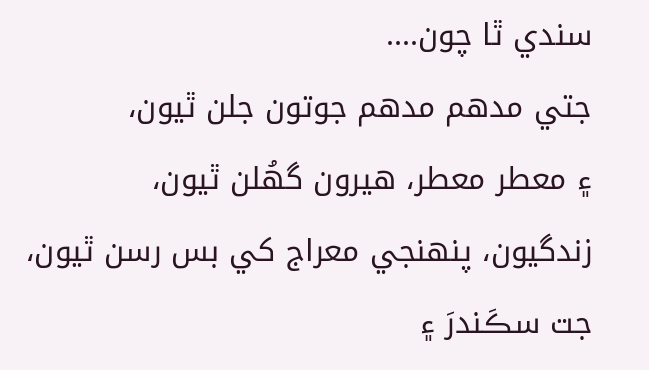سندي ٿا چون....
جتي مدهم مدهم جوتون جلن ٿيون،
۽ معطر معطر، هيرون گھُلن ٿيون،
زندگيون، پنهنجي معراج کي بس رسن ٿيون،
جت سڪَندرَ ۽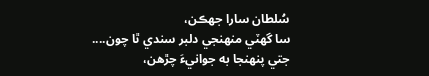سُلطان سارا جھڪن،
سا گھٽي منهنجي دلبر سندي ٿا چون....
جتي پنهنجا به جوانيءَ چڙهن،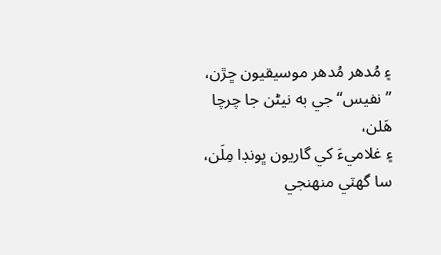۽ مُدهر مُدهر موسيقيون ڇڙن،
”نفيس“ جي به نيڻن جا چرچا هَلن،
۽ غلاميءَ کي گاريون ڀونڊا مِلَن،
سا گھٽي منهنجي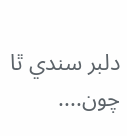دلبر سندي ٿا چون....